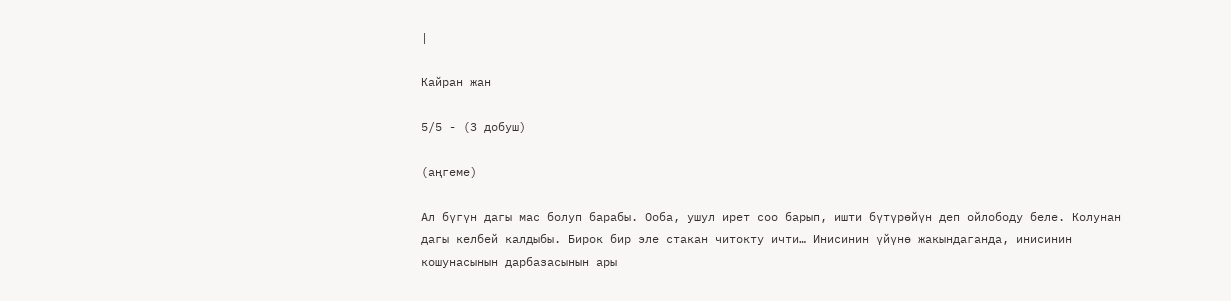|

Кайран жан

5/5 - (3 добуш)

(аңгеме)

Ал бүгүн дагы мас болуп барабы. Ооба, ушул ирет соо барып, ишти бүтүрөйүн деп ойлободу беле. Колунан дагы келбей калдыбы. Бирок бир эле стакан читокту ичти… Инисинин үйүнө жакындаганда, инисинин кошунасынын дарбазасынын ары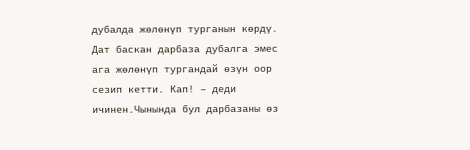дубалда жөлөнүп турганын көрдү. Дат баскан дарбаза дубалга эмес ага жөлөнүп тургандай өзүн оор сезип кетти. Кап! – деди ичинен.Чынында бул дарбазаны өз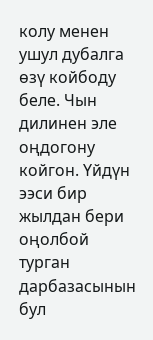колу менен ушул дубалга өзү койбоду беле. Чын дилинен эле оңдогону койгон. Үйдүн ээси бир жылдан бери оңолбой турган дарбазасынын бул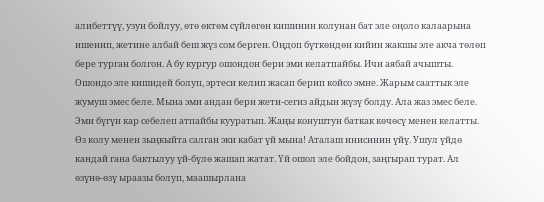алибеттүү, узун бойлуу, өтө өктөм сүйлөгөн кишинин колунан бат эле оңоло калаарына ишенип, жетине албай беш жүз сом берген. Оңдоп бүткөндөн кийин жакшы эле акча төлөп бере турган болгон. А бу кургур ошондон бери эми келатпайбы. Ичи аябай ачышты. Ошондо эле кишидей болуп, эртеси келип жасап берип койсо эмне. Жарым сааттык эле жумуш эмес беле. Мына эми андан бери жети-сегиз айдын жүзү болду. Ала жаз эмес беле. Эми бүгүн кар себелеп атпайбы кууратып. Жаңы конуштун баткак көчөсү менен келатты. Өз колу менен зыңкыйта салган эки кабат үй мына! Аталаш инисинин үйү. Ушул үйдө кандай гана бактылуу үй-бүлө жашап жатат. Үй ошол эле бойдон, заңгырап турат. Ал өзүнө-өзү ыраазы болуп, маашырлана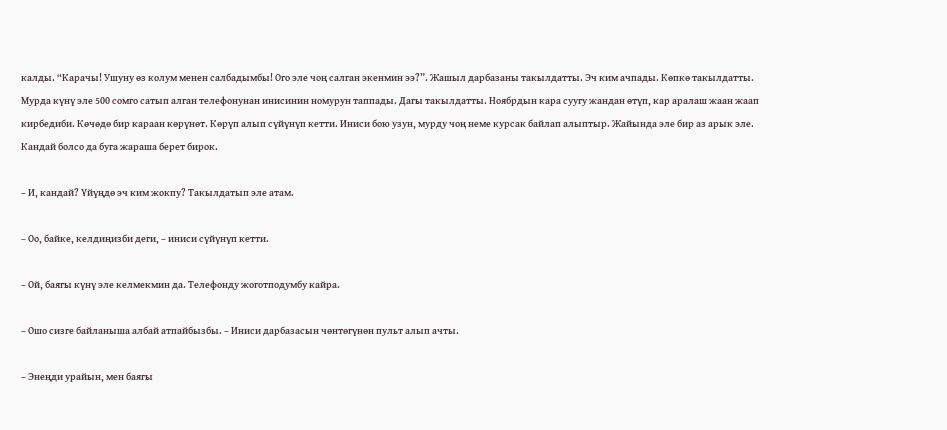калды. “Карачы! Ушуну өз колум менен салбадымбы! Ого эле чоң салган экенмин ээ?”. Жашыл дарбазаны такылдатты. Эч ким ачпады. Көпкө такылдатты. Мурда күнү эле 500 сомго сатып алган телефонунан инисинин номурун таппады. Дагы такылдатты. Ноябрдын кара суугу жандан өтүп, кар аралаш жаан жаап кирбедиби. Көчөдө бир караан көрүнөт. Көрүп алып сүйүнүп кетти. Иниси бою узун, мурду чоң неме курсак байлап алыптыр. Жайында эле бир аз арык эле. Кандай болсо да буга жараша берет бирок.

– И, кандай? Үйүңдө эч ким жокпу? Такылдатып эле атам.

– Оо, байке, келдиңизби деги, – иниси сүйүнүп кетти.

– Ой, баягы күнү эле келмекмин да. Телефонду жоготподумбу кайра.

– Ошо сизге байланыша албай атпайбызбы. – Иниси дарбазасын чөнтөгүнөн пульт алып ачты.

– Энеңди урайын, мен баягы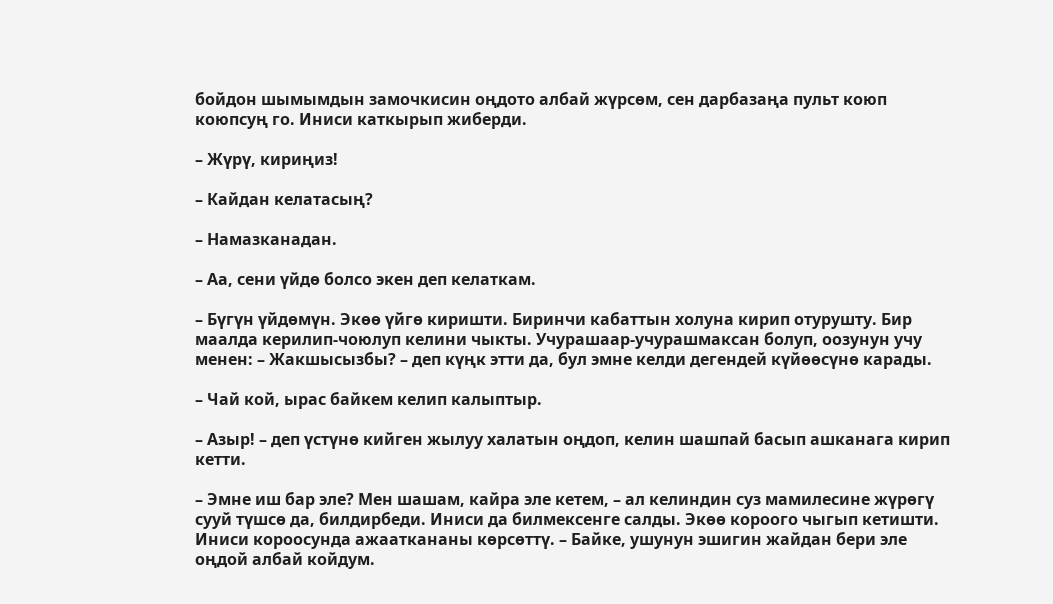бойдон шымымдын замочкисин оңдото албай жүрсөм, сен дарбазаңа пульт коюп коюпсуң го. Иниси каткырып жиберди.

– Жүрү, кириңиз!

– Кайдан келатасың?

– Намазканадан.

– Аа, сени үйдө болсо экен деп келаткам.

– Бүгүн үйдөмүн. Экөө үйгө киришти. Биринчи кабаттын холуна кирип отурушту. Бир маалда керилип-чоюлуп келини чыкты. Учурашаар-учурашмаксан болуп, оозунун учу менен: – Жакшысызбы? – деп күңк этти да, бул эмне келди дегендей күйөөсүнө карады.

– Чай кой, ырас байкем келип калыптыр.

– Азыр! – деп үстүнө кийген жылуу халатын оңдоп, келин шашпай басып ашканага кирип кетти.

– Эмне иш бар эле? Мен шашам, кайра эле кетем, – ал келиндин суз мамилесине жүрөгү сууй түшсө да, билдирбеди. Иниси да билмексенге салды. Экөө короого чыгып кетишти. Иниси короосунда ажааткананы көрсөттү. – Байке, ушунун эшигин жайдан бери эле оңдой албай койдум.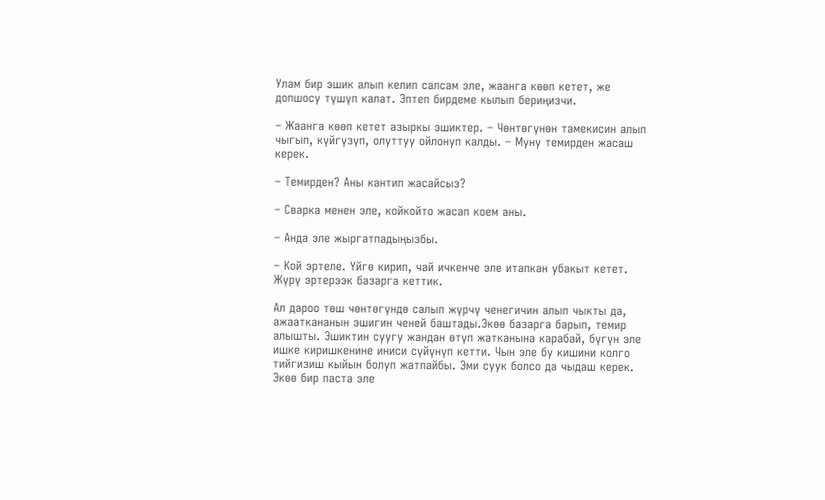Улам бир эшик алып келип салсам эле, жаанга көөп кетет, же допшосу түшүп калат. Эптеп бирдеме кылып бериңизчи.

– Жаанга көөп кетет азыркы эшиктер. – Чөнтөгүнөн тамекисин алып чыгып, күйгүзүп, олуттуу ойлонуп калды. – Муну темирден жасаш керек.

– Темирден? Аны кантип жасайсыз?

– Сварка менен эле, койкойто жасап коем аны.

– Анда эле жыргатпадыңызбы.

– Кой эртеле. Үйгө кирип, чай ичкенче эле итапкан убакыт кетет. Жүрү эртерээк базарга кеттик.

Ал дароо төш чөнтөгүндө салып жүрчү ченегичин алып чыкты да, ажааткананын эшигин ченей баштады.Экөө базарга барып, темир алышты. Эшиктин суугу жандан өтүп жатканына карабай, бүгүн эле ишке киришкенине иниси сүйүнүп кетти. Чын эле бу кишини колго тийгизиш кыйын болуп жатпайбы. Эми суук болсо да чыдаш керек. Экөө бир паста эле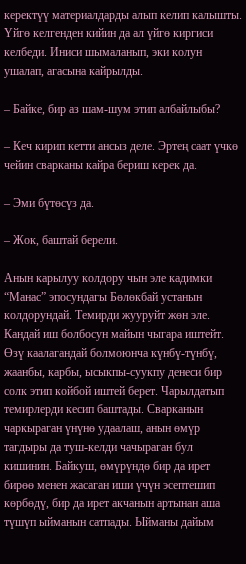керектүү материалдарды алып келип калышты. Үйгө келгенден кийин да ал үйгө киргиси келбеди. Иниси шымаланып, эки колун ушалап, агасына кайрылды.

– Байке, бир аз шам-шум этип албайлыбы?

– Кеч кирип кетти ансыз деле. Эртең саат үчкө чейин сварканы кайра бериш керек да.

– Эми бүтөсүз да.

– Жок, баштай берели.

Анын карылуу колдору чын эле кадимки “Манас” эпосундагы Бөлөкбай устанын колдорундай. Темирди жууруйт жөн эле. Кандай иш болбосун майын чыгара иштейт. Өзү каалагандай болмоюнча күнбү-түнбү, жаанбы, карбы, ысыкпы-суукпу денеси бир солк этип койбой иштей берет. Чарылдатып темирлерди кесип баштады. Сварканын чаркыраган үнүнө удаалаш, анын өмүр тагдыры да туш-келди чачыраган бул кишинин. Байкуш, өмүрүндө бир да ирет бирөө менен жасаган иши үчүн эсептешип көрбөдү, бир да ирет акчанын артынан аша түшүп ыйманын сатпады. Ыйманы дайым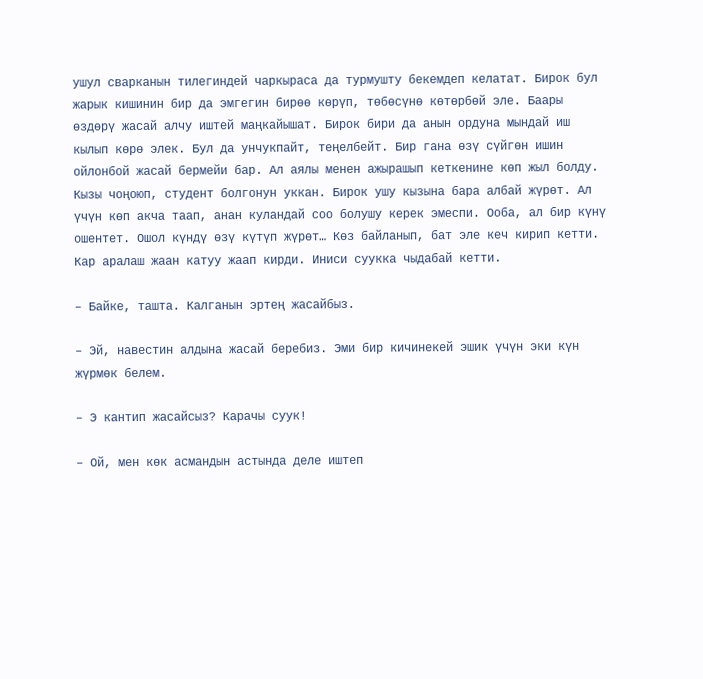ушул сварканын тилегиндей чаркыраса да турмушту бекемдеп келатат. Бирок бул жарык кишинин бир да эмгегин бирөө көрүп, төбөсүнө көтөрбөй эле. Баары өздөрү жасай алчу иштей маңкайышат. Бирок бири да анын ордуна мындай иш кылып көрө элек. Бул да унчукпайт, теңелбейт. Бир гана өзү сүйгөн ишин ойлонбой жасай бермейи бар. Ал аялы менен ажырашып кеткенине көп жыл болду. Кызы чоңоюп, студент болгонун уккан. Бирок ушу кызына бара албай жүрөт. Ал үчүн көп акча таап, анан куландай соо болушу керек эмеспи. Ооба, ал бир күнү ошентет. Ошол күндү өзү күтүп жүрөт… Көз байланып, бат эле кеч кирип кетти. Кар аралаш жаан катуу жаап кирди. Иниси суукка чыдабай кетти.

– Байке, ташта. Калганын эртең жасайбыз.

– Эй, навестин алдына жасай беребиз. Эми бир кичинекей эшик үчүн эки күн жүрмөк белем.

– Э кантип жасайсыз? Карачы суук!

– Ой, мен көк асмандын астында деле иштеп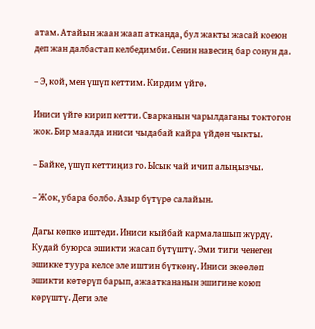атам. Атайын жаан жаап атканда, бул жакты жасай коеюн деп жан далбастап келбедимби. Сенин навесиң бар сонун да.

– Э, кой, мен үшүп кеттим. Кирдим үйгө.

Иниси үйгө кирип кетти. Сварканын чарылдаганы токтогон жок. Бир маалда иниси чыдабай кайра үйдөн чыкты.

– Байке, үшүп кеттиңиз го. Ысык чай ичип алыңызчы.

– Жок, убара болбо. Азыр бүтүрө салайын.

Дагы көпкө иштеди. Иниси кыйбай кармалашып жүрдү. Кудай буюрса эшикти жасап бүтүштү. Эми тиги ченеген эшикке туура келсе эле иштин бүткөнү. Иниси экөөлөп эшикти көтөрүп барып, ажааткананын эшигине коюп көрүштү. Деги эле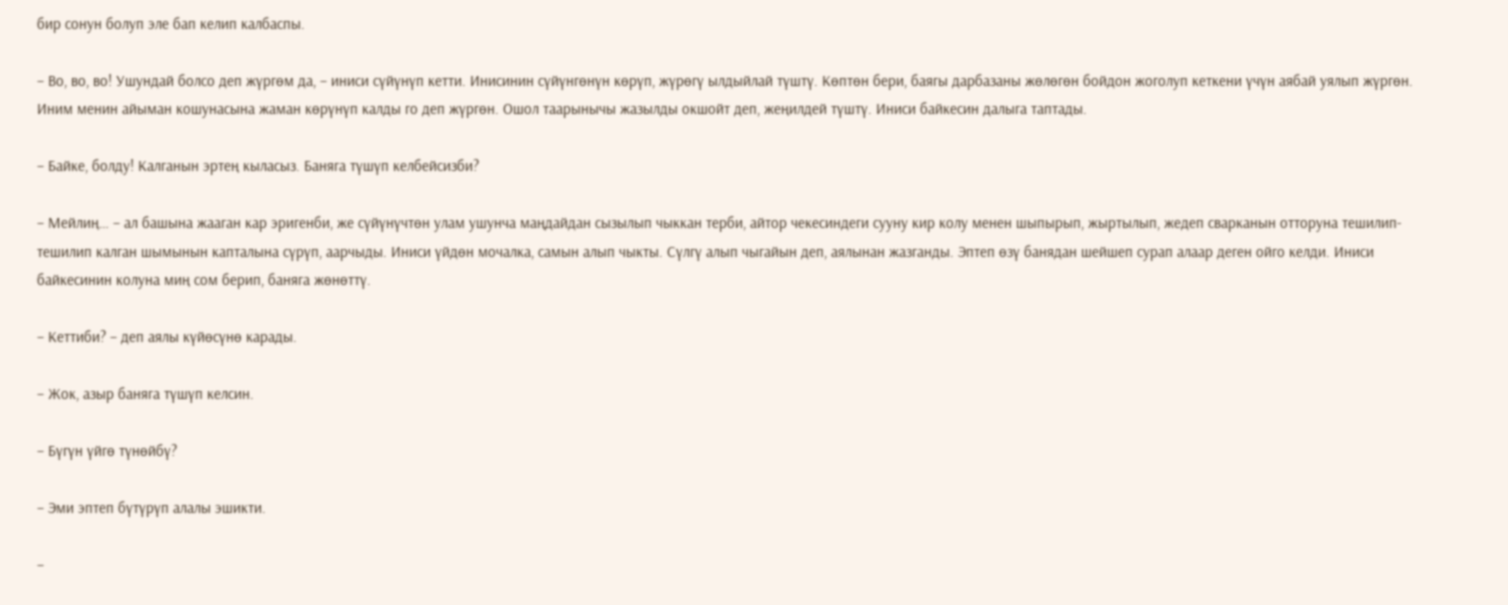бир сонун болуп эле бап келип калбаспы.

– Во, во, во! Ушундай болсо деп жүргөм да, – иниси сүйүнүп кетти. Инисинин сүйүнгөнүн көрүп, жүрөгү ылдыйлай түштү. Көптөн бери, баягы дарбазаны жөлөгөн бойдон жоголуп кеткени үчүн аябай уялып жүргөн. Иним менин айыман кошунасына жаман көрүнүп калды го деп жүргөн. Ошол таарынычы жазылды окшойт деп, жеңилдей түштү. Иниси байкесин далыга таптады.

– Байке, болду! Калганын эртең кыласыз. Баняга түшүп келбейсизби?

– Мейлиң… – ал башына жааган кар эригенби, же сүйүнүчтөн улам ушунча маңдайдан сызылып чыккан терби, айтор чекесиндеги сууну кир колу менен шыпырып, жыртылып, жедеп сварканын отторуна тешилип-тешилип калган шымынын капталына сүрүп, аарчыды. Иниси үйдөн мочалка, самын алып чыкты. Сүлгү алып чыгайын деп, аялынан жазганды. Эптеп өзү банядан шейшеп сурап алаар деген ойго келди. Иниси байкесинин колуна миң сом берип, баняга жөнөттү.

– Кеттиби? – деп аялы күйөсүнө карады.

– Жок, азыр баняга түшүп келсин.

– Бүгүн үйгө түнөйбү?

– Эми эптеп бүтүрүп алалы эшикти.

–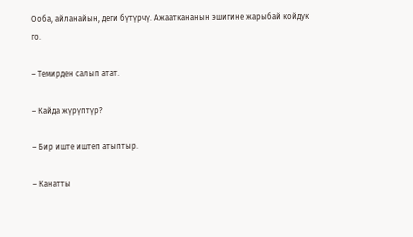Ооба, айланайын, деги бүтүрчү. Ажааткананын эшигине жарыбай койдук го.

– Темирден салып атат.

– Кайда жүрүптүр?

– Бир иште иштеп атыптыр.

– Канатты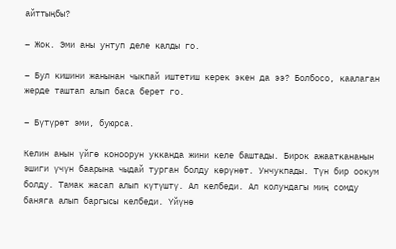айттыңбы?

– Жок. Эми аны унтуп деле калды го.

– Бул кишини жанынан чыкпай иштетиш керек экен да ээ? Болбосо, каалаган жерде таштап алып баса берет го.

– Бүтүрөт эми, буюрса.

Келин анын үйгө коноорун укканда жини келе баштады. Бирок ажааткананын эшиги үчүн баарына чыдай турган болду көрүнөт. Унчукпады. Түн бир оокум болду. Тамак жасап алып күтүштү. Ал келбеди. Ал колундагы миң сомду баняга алып баргысы келбеди. Үйүнө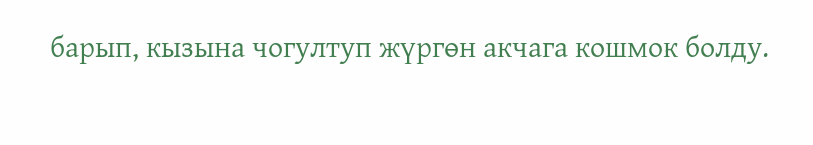барып, кызына чогултуп жүргөн акчага кошмок болду.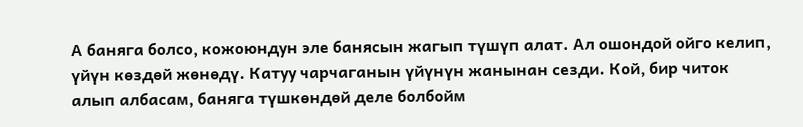А баняга болсо, кожоюндун эле банясын жагып түшүп алат. Ал ошондой ойго келип, үйүн көздөй жөнөдү. Катуу чарчаганын үйүнүн жанынан сезди. Кой, бир читок алып албасам, баняга түшкөндөй деле болбойм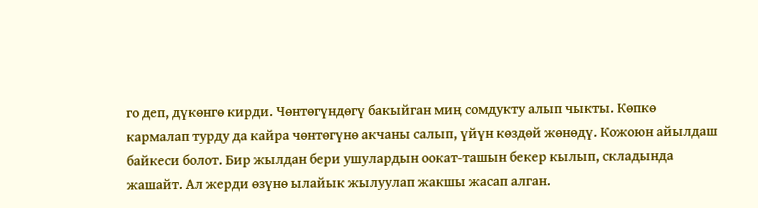го деп, дүкөнгө кирди. Чөнтөгүндөгү бакыйган миң сомдукту алып чыкты. Көпкө кармалап турду да кайра чөнтөгүнө акчаны салып, үйүн көздөй жөнөдү. Кожоюн айылдаш байкеси болот. Бир жылдан бери ушулардын оокат-ташын бекер кылып, складында жашайт. Ал жерди өзүнө ылайык жылуулап жакшы жасап алган.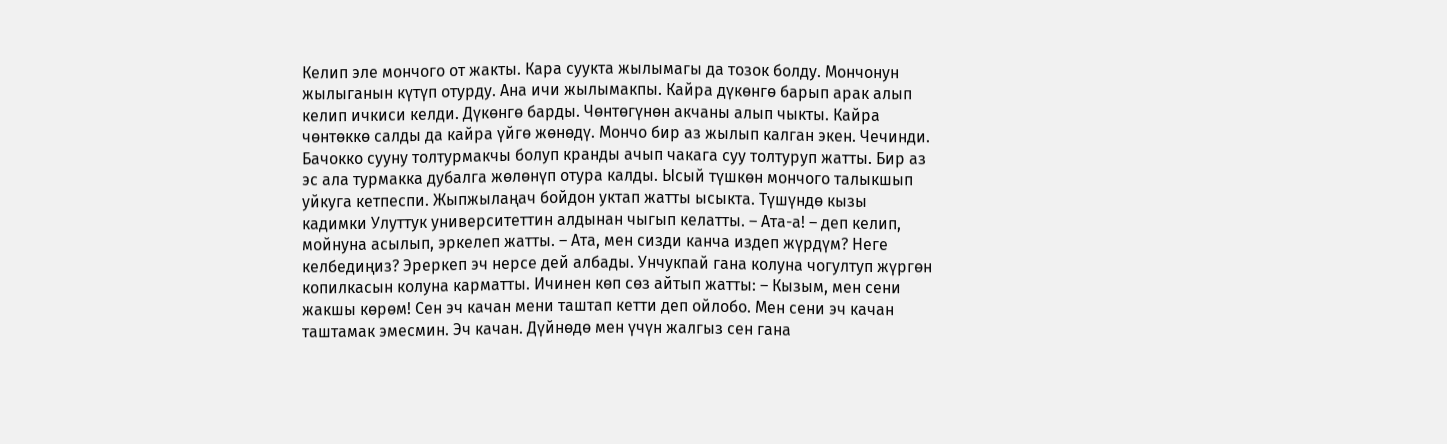Келип эле мончого от жакты. Кара суукта жылымагы да тозок болду. Мончонун жылыганын күтүп отурду. Ана ичи жылымакпы. Кайра дүкөнгө барып арак алып келип ичкиси келди. Дүкөнгө барды. Чөнтөгүнөн акчаны алып чыкты. Кайра чөнтөккө салды да кайра үйгө жөнөдү. Мончо бир аз жылып калган экен. Чечинди. Бачокко сууну толтурмакчы болуп кранды ачып чакага суу толтуруп жатты. Бир аз эс ала турмакка дубалга жөлөнүп отура калды. Ысый түшкөн мончого талыкшып уйкуга кетпеспи. Жыпжылаңач бойдон уктап жатты ысыкта. Түшүндө кызы кадимки Улуттук университеттин алдынан чыгып келатты. – Ата-а! – деп келип, мойнуна асылып, эркелеп жатты. – Ата, мен сизди канча издеп жүрдүм? Неге келбедиңиз? Эреркеп эч нерсе дей албады. Унчукпай гана колуна чогултуп жүргөн копилкасын колуна карматты. Ичинен көп сөз айтып жатты: – Кызым, мен сени жакшы көрөм! Сен эч качан мени таштап кетти деп ойлобо. Мен сени эч качан таштамак эмесмин. Эч качан. Дүйнөдө мен үчүн жалгыз сен гана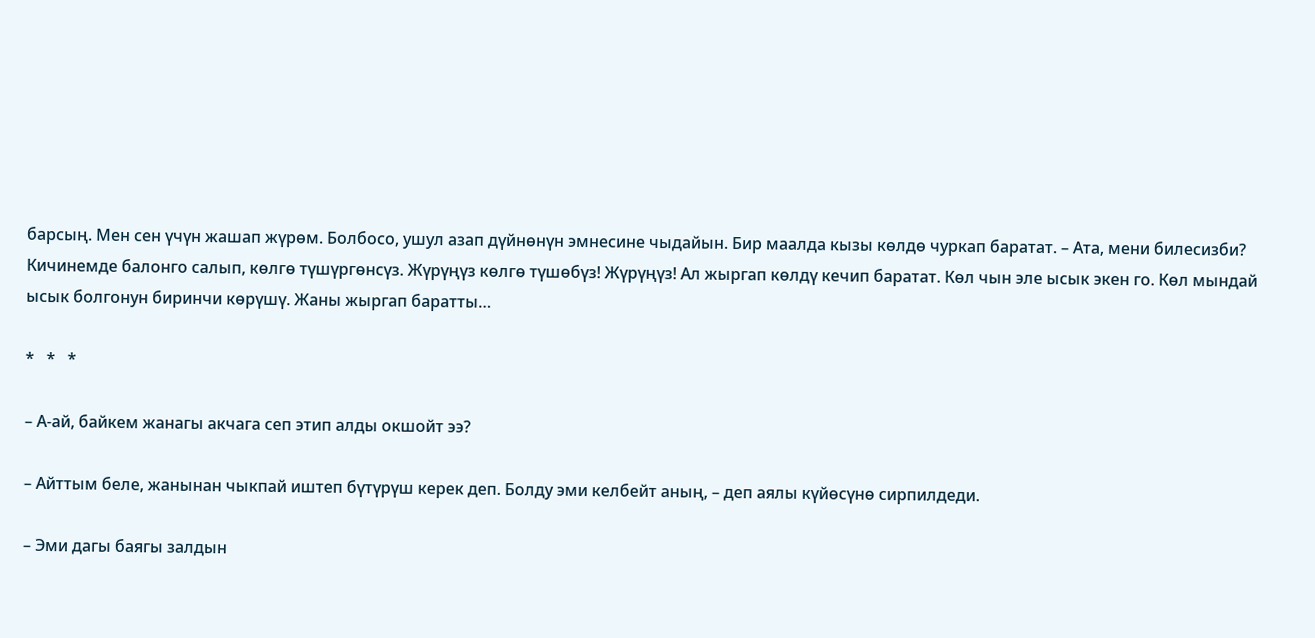барсың. Мен сен үчүн жашап жүрөм. Болбосо, ушул азап дүйнөнүн эмнесине чыдайын. Бир маалда кызы көлдө чуркап баратат. – Ата, мени билесизби? Кичинемде балонго салып, көлгө түшүргөнсүз. Жүрүңүз көлгө түшөбүз! Жүрүңүз! Ал жыргап көлдү кечип баратат. Көл чын эле ысык экен го. Көл мындай ысык болгонун биринчи көрүшү. Жаны жыргап баратты…

*   *   *

– А-ай, байкем жанагы акчага сеп этип алды окшойт ээ?

– Айттым беле, жанынан чыкпай иштеп бүтүрүш керек деп. Болду эми келбейт аның, – деп аялы күйөсүнө сирпилдеди.

– Эми дагы баягы залдын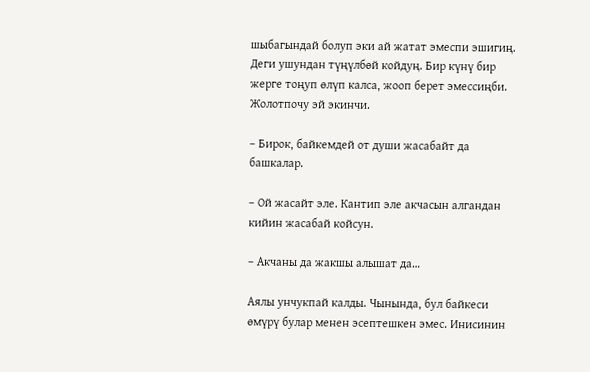шыбагындай болуп эки ай жатат эмеспи эшигиң. Деги ушундан түңүлбөй койдуң. Бир күнү бир жерге тоңуп өлүп калса, жооп берет эмессиңби. Жолотпочу эй экинчи.

– Бирок, байкемдей от души жасабайт да башкалар.

– Ой жасайт эле. Кантип эле акчасын алгандан кийин жасабай койсун.

– Акчаны да жакшы алышат да…

Аялы унчукпай калды. Чынында, бул байкеси өмүрү булар менен эсептешкен эмес. Инисинин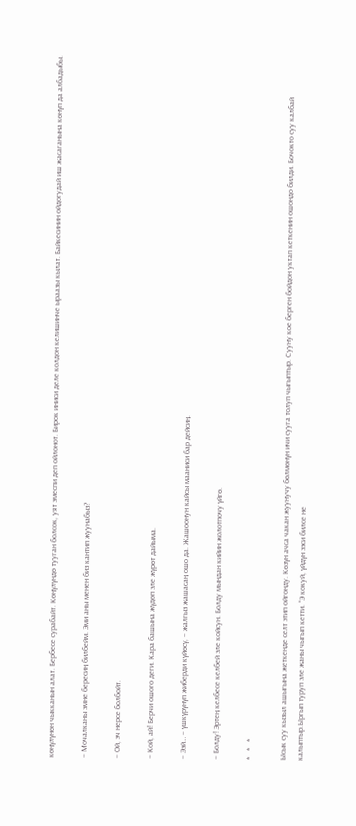көңүлүнөн чыкканын алат. Бербесе сурабайт. Көңүлүндө тууган болсок, уят эмеспи деп ойлонот. Бирок иниси деле колдон келишинче ыраазы кылат. Байкесинин ойдогудай иш жасаганына көнүп да албадыбы.

– Мочалканы эмне бересиң билбейм. Эми аны менен биз кантип жуунабыз?

– Ой, эч нерсе болбойт.

– Кой, ай! Берчи ошого деги. Кара башына жүдөп эле жүрөт дайыма.

– Ээй… – үшкүрүнүп жиберди күйөсү, – жалгыз жашасаң ошо да. Жашоонун кайсы мааниси бар дейсиң.

– Болду! Эртең келбесе келбей эле койсун. Болду мындан кийин жолотпочу үйгө.

*   *   *

Ысык суу кызыл ашыгына жеткенде селт этип ойгонду. Көзүн ачса чакан жуунучу бөлмөнүн ичи сууга толуп чыгыптыр. Сууну кое берген бойдон уктап кеткенин ошондо билди. Бочокто суу калбай калыптыр.Ыргып туруп эле жаны чыгып кетти. “Э кокуй, үйдүн ээси билсе не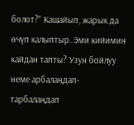болот?” Кашайып, жарык да өчүп калыптыр. Эми кийимин кайдан тапты? Узун бойлуу неме арбалаңдап-тарбалаңдап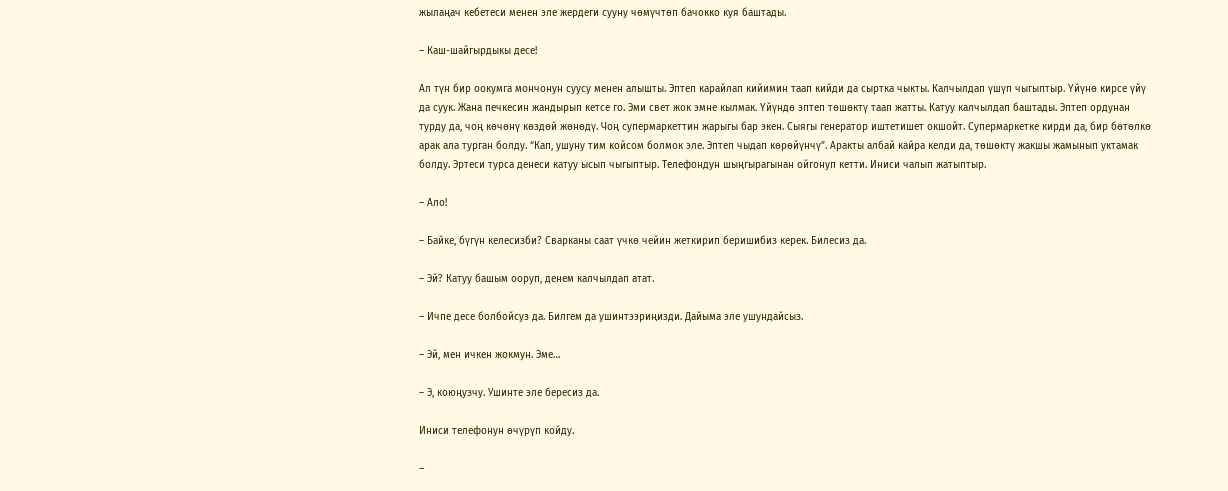жылаңач кебетеси менен эле жердеги сууну чөмүчтөп бачокко куя баштады.

– Каш-шайгырдыкы десе!

Ал түн бир оокумга мончонун суусу менен алышты. Эптеп карайлап кийимин таап кийди да сыртка чыкты. Калчылдап үшүп чыгыптыр. Үйүнө кирсе үйү да суук. Жана печкесин жандырып кетсе го. Эми свет жок эмне кылмак. Үйүндө эптеп төшөктү таап жатты. Катуу калчылдап баштады. Эптеп ордунан турду да, чоң көчөнү көздөй жөнөдү. Чоң супермаркеттин жарыгы бар экен. Сыягы генератор иштетишет окшойт. Супермаркетке кирди да, бир бөтөлкө арак ала турган болду. “Кап, ушуну тим койсом болмок эле. Эптеп чыдап көрөйүнчү”. Аракты албай кайра келди да, төшөктү жакшы жамынып уктамак болду. Эртеси турса денеси катуу ысып чыгыптыр. Телефондун шыңгырагынан ойгонуп кетти. Иниси чалып жатыптыр.

– Ало!

– Байке, бүгүн келесизби? Сварканы саат үчкө чейин жеткирип беришибиз керек. Билесиз да.

– Эй? Катуу башым ооруп, денем калчылдап атат.

– Ичпе десе болбойсуз да. Билгем да ушинтээриңизди. Дайыма эле ушундайсыз.

– Эй, мен ичкен жокмун. Эме…

– Э, коюңузчу. Ушинте эле бересиз да.

Иниси телефонун өчүрүп койду.

–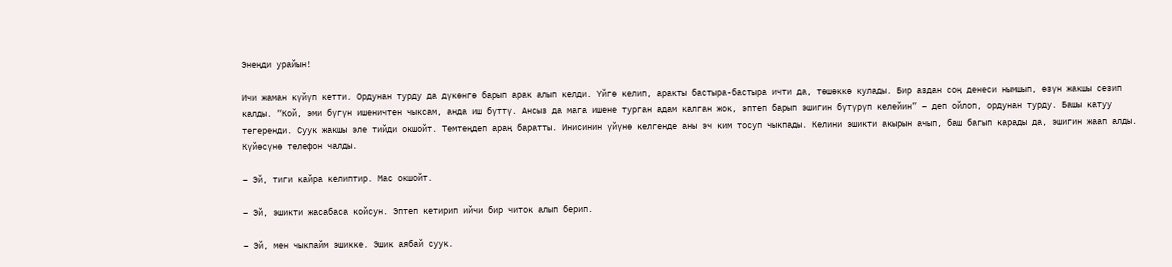Энеңди урайын!

Ичи жаман күйүп кетти. Ордунан турду да дүкөнгө барып арак алып келди. Үйгө келип, аракты бастыра-бастыра ичти да, төшөккө кулады. Бир аздан соң денеси нымшып, өзүн жакшы сезип калды. “Кой, эми бүгүн ишеничтен чыксам, анда иш бүттү. Ансыз да мага ишене турган адам калган жок, эптеп барып эшигин бүтүрүп келейин” – деп ойлоп, ордунан турду. Башы катуу тегеренди. Суук жакшы эле тийди окшойт. Темтеңдеп араң баратты. Инисинин үйүнө келгенде аны эч ким тосуп чыкпады. Келини эшикти акырын ачып, баш багып карады да, эшигин жаап алды. Күйөсүнө телефон чалды.

– Эй, тиги кайра келиптир. Мас окшойт.

– Эй, эшикти жасабаса койсун. Эптеп кетирип ийчи бир читок алып берип.

– Эй, мен чыкпайм эшикке. Эшик аябай суук.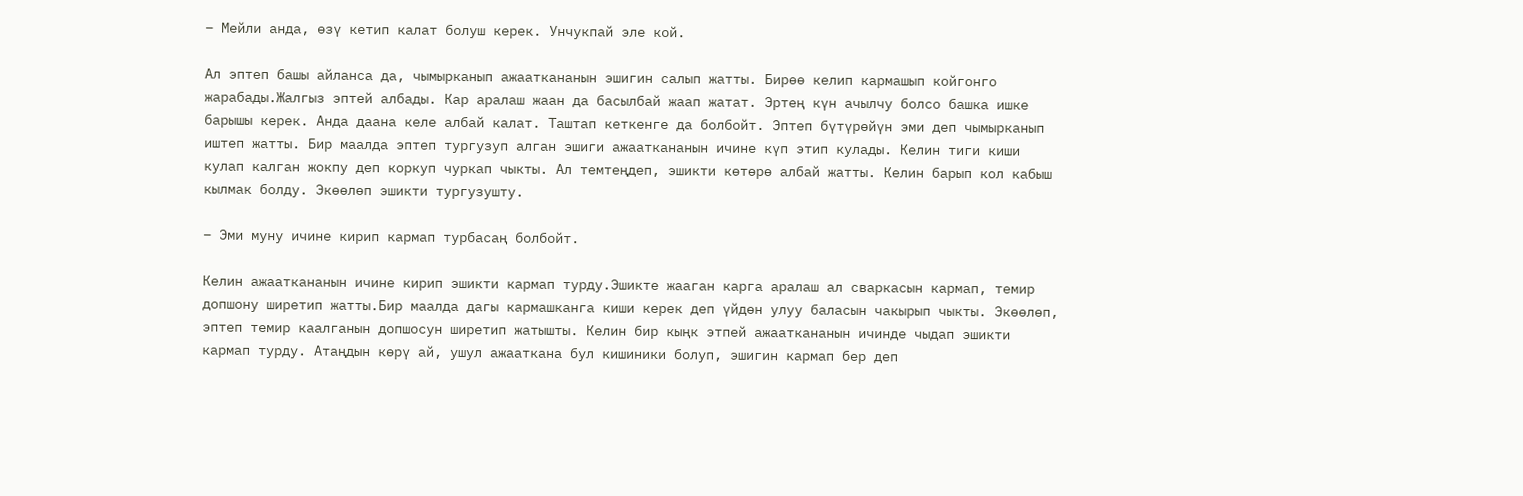– Мейли анда, өзү кетип калат болуш керек. Унчукпай эле кой.

Ал эптеп башы айланса да, чымырканып ажааткананын эшигин салып жатты. Бирөө келип кармашып койгонго жарабады.Жалгыз эптей албады. Кар аралаш жаан да басылбай жаап жатат. Эртең күн ачылчу болсо башка ишке барышы керек. Анда даана келе албай калат. Таштап кеткенге да болбойт. Эптеп бүтүрөйүн эми деп чымырканып иштеп жатты. Бир маалда эптеп тургузуп алган эшиги ажааткананын ичине күп этип кулады. Келин тиги киши кулап калган жокпу деп коркуп чуркап чыкты. Ал темтеңдеп, эшикти көтөрө албай жатты. Келин барып кол кабыш кылмак болду. Экөөлөп эшикти тургузушту.

– Эми муну ичине кирип кармап турбасаң болбойт.

Келин ажааткананын ичине кирип эшикти кармап турду.Эшикте жааган карга аралаш ал сваркасын кармап, темир допшону ширетип жатты.Бир маалда дагы кармашканга киши керек деп үйдөн улуу баласын чакырып чыкты. Экөөлөп, эптеп темир каалганын допшосун ширетип жатышты. Келин бир кыңк этпей ажааткананын ичинде чыдап эшикти кармап турду. Атаңдын көрү ай, ушул ажааткана бул кишиники болуп, эшигин кармап бер деп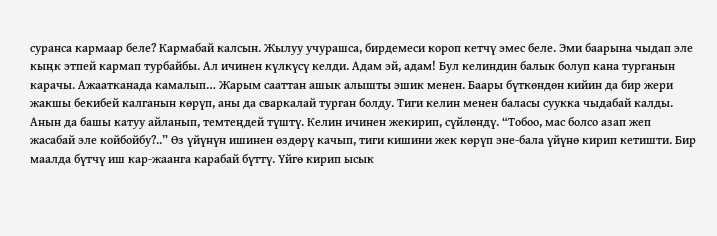суранса кармаар беле? Кармабай калсын. Жылуу учурашса, бирдемеси короп кетчү эмес беле. Эми баарына чыдап эле кыңк этпей кармап турбайбы. Ал ичинен күлкүсү келди. Адам эй, адам! Бул келиндин балык болуп кана турганын карачы. Ажаатканада камалып… Жарым сааттан ашык алышты эшик менен. Баары бүткөндөн кийин да бир жери жакшы бекибей калганын көрүп, аны да сваркалай турган болду. Тиги келин менен баласы суукка чыдабай калды. Анын да башы катуу айланып, темтеңдей түштү. Келин ичинен жекирип, сүйлөндү. “Тобоо, мас болсо азап жеп жасабай эле койбойбу?..” Өз үйүнүн ишинен өздөрү качып, тиги кишини жек көрүп эне-бала үйүнө кирип кетишти. Бир маалда бүтчү иш кар-жаанга карабай бүттү. Үйгө кирип ысык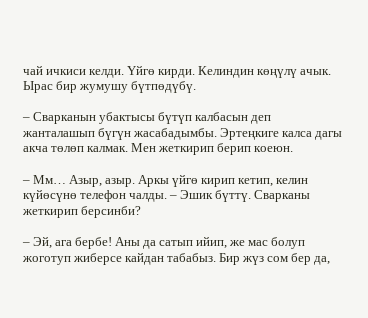чай ичкиси келди. Үйгө кирди. Келиндин көңүлү ачык. Ырас бир жумушу бүтпөдүбү.

– Сварканын убактысы бүтүп калбасын деп жанталашып бүгүн жасабадымбы. Эртеңкиге калса дагы акча төлөп калмак. Мен жеткирип берип коеюн.

– Мм… Азыр, азыр. Аркы үйгө кирип кетип, келин күйөсүнө телефон чалды. – Эшик бүттү. Сварканы жеткирип берсинби?

– Эй, ага бербе! Аны да сатып ийип, же мас болуп жоготуп жиберсе кайдан табабыз. Бир жүз сом бер да,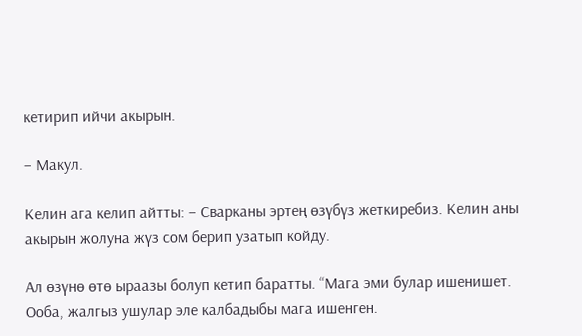кетирип ийчи акырын.

– Макул.

Келин ага келип айтты: – Сварканы эртең өзүбүз жеткиребиз. Келин аны акырын жолуна жүз сом берип узатып койду.

Ал өзүнө өтө ыраазы болуп кетип баратты. “Мага эми булар ишенишет. Ооба, жалгыз ушулар эле калбадыбы мага ишенген.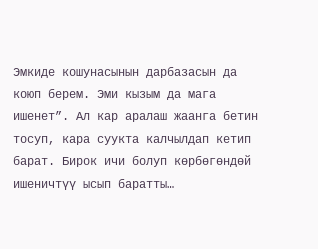Эмкиде кошунасынын дарбазасын да коюп берем. Эми кызым да мага ишенет”. Ал кар аралаш жаанга бетин тосуп, кара суукта калчылдап кетип барат. Бирок ичи болуп көрбөгөндөй ишеничтүү ысып баратты…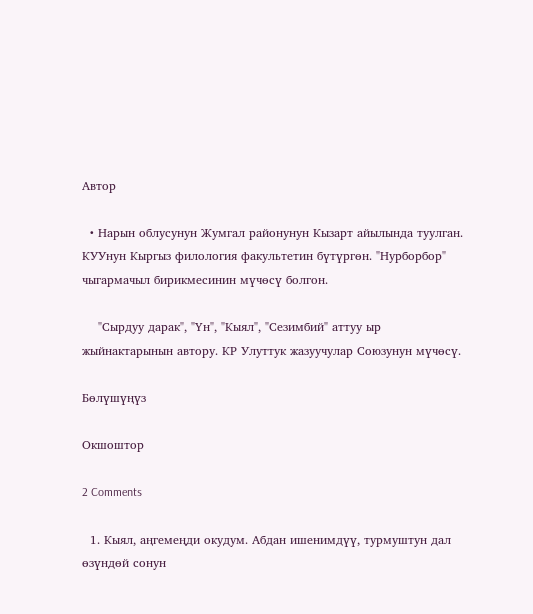Автор

  • Нарын облусунун Жумгал районунун Кызарт айылында туулган. КУУнун Кыргыз филология факультетин бүтүргөн. "Нурборбор" чыгармачыл бирикмесинин мүчөсү болгон.

    "Сырдуу дарак", "Үн", "Кыял", "Сезимбий" аттуу ыр жыйнактарынын автору. КР Улуттук жазуучулар Союзунун мүчөсү.

Бөлүшүңүз

Окшоштор

2 Comments

  1. Кыял, аңгемеңди окудум. Абдан ишенимдүү, турмуштун дал өзүндөй сонун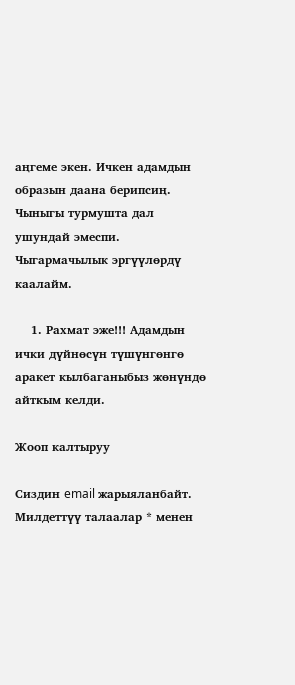аңгеме экен. Ичкен адамдын образын даана берипсиң. Чыныгы турмушта дал ушундай эмеспи. Чыгармачылык эргүүлөрдү каалайм.

    1. Рахмат эже!!! Адамдын ички дүйнөсүн түшүнгөнгө аракет кылбаганыбыз жөнүндө айткым келди.

Жооп калтыруу

Сиздин email жарыяланбайт. Милдеттүү талаалар * менен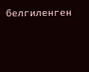белгиленген